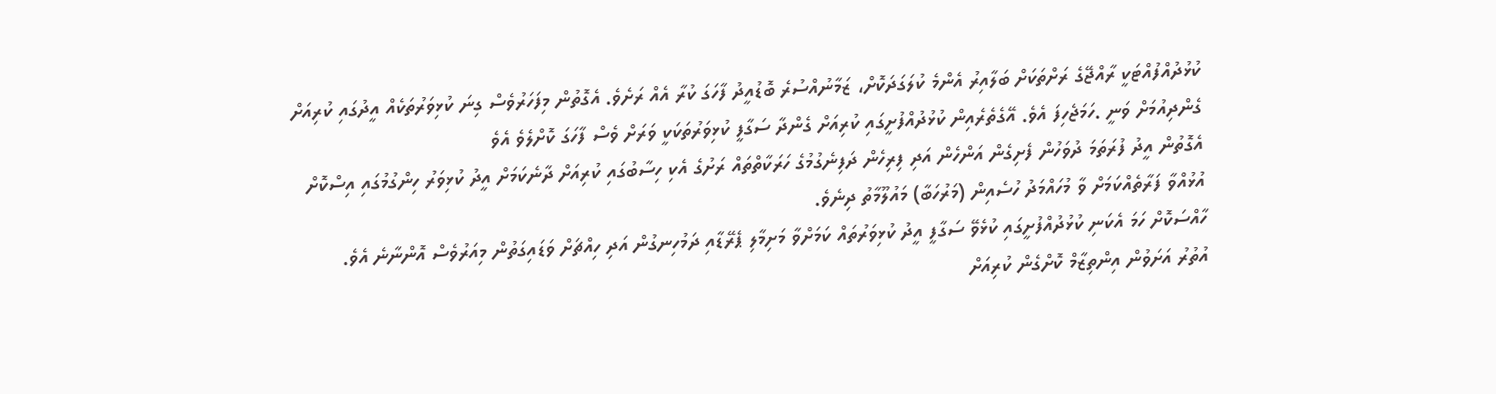ކުޅުދުއްފުއްޓަކީ ރާއްޖޭގެ ރަށްތަކަށް ބަލާއިރު އެންމެ ކުލަގަދަކޮށް، ޒަމާނުއްސުރެ ބޮޑުއީދު ފާހަގަ ކުރާ އެއް ރަށެވެ. އެގޮތުން މިފަހަރުވެސް ގިނަ ކުޅިވަރުތަކެއް އީދުގައި ކުރިއަށް ގެންދިއުމަށް ވަނީ .ހަމަޖެހިފަ އެވެ. އޭގެތެރެއިން ކުޅުދުއްފުށީގައި ކުރިއަށް ގެންދާ ސަގާފީ ކުޅިވަރުތަކަކީ ވަރަށް ވެސް ފާހަގަ ކޮށްލެވެ އެވެ
އެގޮތުން އީދު ފުރަތަމަ ދުވަހުން ފެށިގެން އަންހެން އަދި ފިރިހެން ދަފިނެގުމުގެ ހަރަކާތްތައް ރަށުގެ އެކި ހިސާބުގައި ކުރިއަށް ދާނެކަމަށް އީދު ކުޅިވަރު ހިންގުމުގައި އިސްކޮށް އުޅުއްވާ ފަރާތެއްކަމަށް ވާ މުހައްމަދު ހުސެއިން (މަރުހަބާ) މައުލޫމާތު ދިނެވެ.
ހާއްސަކޮށް ހަމަ އެކަނި ކުޅުދުއްފުށީގައި ކުޅެވޭ ސަގާފީ އީދު ކުޅިވަރުތައް ކަމަށްވާ މަށިމާލި ޕެރޭޑާއި ދަމުހިނގުން އަދި ހިއްޗަށް ވަޑައިގަތުން މިއަރުވެސް އޮންނާނެ އެވެ.
އުތުރު އަށަވުން އިންތިޒާމް ކޮށްގެން ކުރިއަށް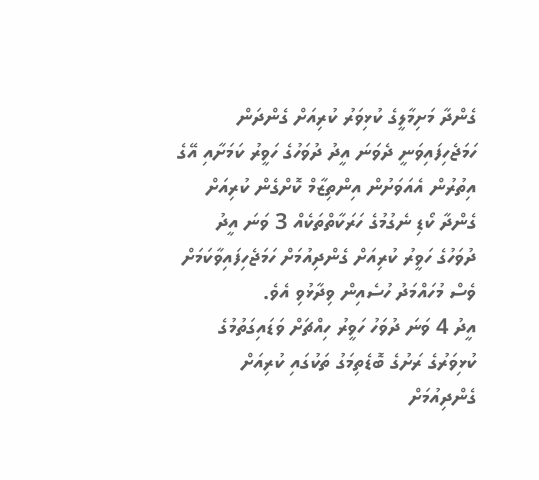ގެންދާ މަށިމާލީގެ ކުޅިވަރު ކުރިއަށް ގެންދަން ހަމަޖެހިފައިވަނީ ދެވަނަ އީދު ދުވަހުގެ ހަވީރު ކަމަށާއި އޭގެ އިތުރުން އެއަވަށުން އިންތިޒާމް ކޮށްގެން ކުރިއަށް ގެންދާ ކޯޑި ނެގުމުގެ ހަރަކާތްތަކެއް 3 ވަނަ އީދު ދުވަހުގެ ހަވީރު ކުރިއަށް ގެންދިއުމަށް ހަމަޖެހިފައިވާކަމަށް ވެސް މުހައްމަދު ހުސެއިން ވިދާޅުވި އެވެ.
އީދު 4 ވަނަ ދުވަހު ހަވީރު ހިއްޗަށް ވަޑައިގަތުމުގެ ކުޅިވަރުގެ ރަށުގެ ބޮޑެތިމަގު ތަކުގައި ކުރިއަށް ގެންދިއުމަށް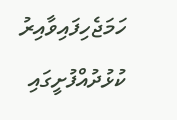ހަމަޖެހިފައިވާއިރު ކުޅުދުއްފުށީގައި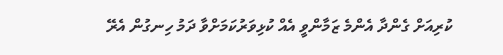ކުރިއަށް ގެންދާ އެންމެ ޒަމާންވީ އެއް ކުޅިވަރުކަމަށްވާ ދަމު ހިނގުން އެރޭ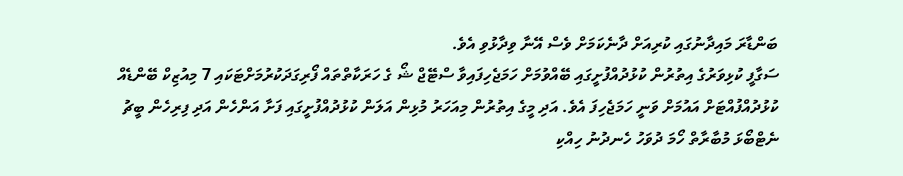ބަންޑާރަ މައިދާނުގައި ކުރިއަށް ދާނެކަމަށް ވެސް އޭނާ ވިދާޅުވި އެވެ.
ސަގާފީ ކުޅިވަރުގެ އިތުރުން ކުޅުދުއްފުށީގައި ބޭއްވުމަށް ހަމަޖެހިފައިވާ ސްޓޭޖް ޝޯ ގެ ހަރަކާތްތައް ފޯރިގަދަކުރުމަށްޓަކައި 7 މިއުޒިކް ބޭންޑެއް ކުޅުދުއްފުއްޓަށް އައުމަށް ވަނީ ހަމަޖެހިފަ އެވެ. އަދި މީގެ އިތުރުން މިއަހަރު މުޅިން އަލަން ކުޅުދުއްފުށީގައި ފަށާ އަންހެން އަދި ފިރިހެން ބީޗު ނެޓްބޯޅަ މުބާރާތް ހޯމަ ދުވަހު ހެނދުނު ހިއްކި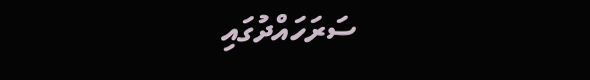ސަރަހައްދުގައި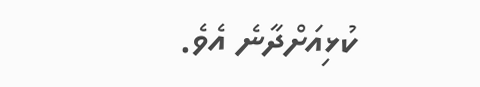ކުޅިއަށްދާނެ އެވެ.